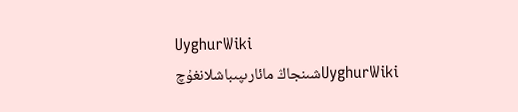UyghurWiki
UyghurWikiشىنجاڭ مائارىپىباشلانغۇچ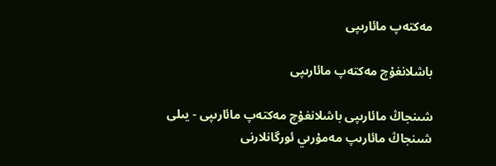مەكتەپ مائارىپى

باشلانغۇچ مەكتەپ مائارىپى

شىنجاڭ مائارىپى باشلانغۇچ مەكتەپ مائارىپى - يىلى شىنجاڭ مائارىپ مەمۇرىي ئورگانلارنى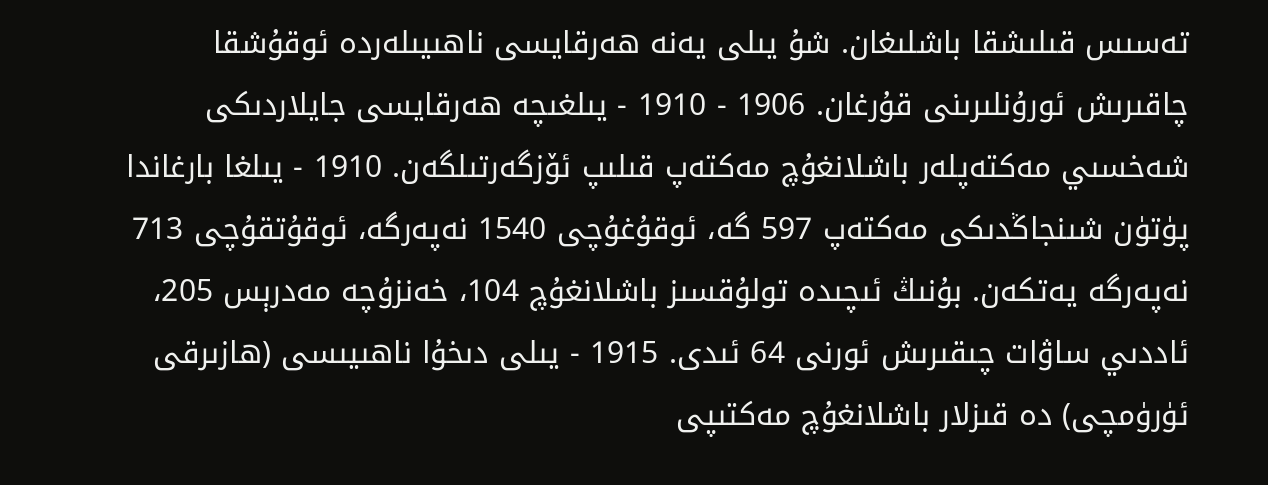تەسىس قىلىشقا باشلىغان. شۇ يىلى يەنە ھەرقايسى ناھىيىلەردە ئوقۇشقا چاقىرىش ئورۇنلىرىنى قۇرغان. 1906 - 1910 - يىلغىچە ھەرقايسى جايلاردىكى شەخسىي مەكتەپلەر باشلانغۇچ مەكتەپ قىلىپ ئۆزگەرتىلگەن. 1910 - يىلغا بارغاندا پۈتۈن شىنجاڭدىكى مەكتەپ 597 گە، ئوقۇغۇچى 1540 نەپەرگە، ئوقۇتقۇچى 713 نەپەرگە يەتكەن. بۇنىڭ ئىچىدە تولۇقسىز باشلانغۇچ 104، خەنزۇچە مەدرېس 205، ئاددىي ساۋات چىقىرىش ئورنى 64 ئىدى. 1915 - يىلى دىخۇا ناھىيىسى (ھازىرقى ئۈرۈمچى) دە قىزلار باشلانغۇچ مەكتىپى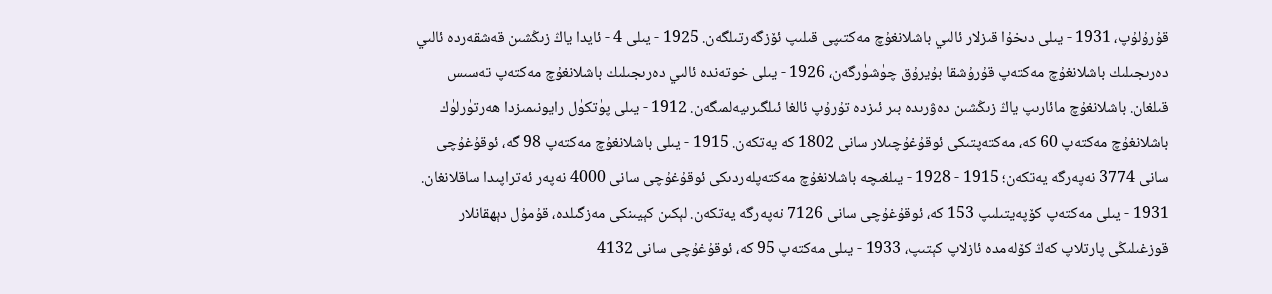قۇرۇلۇپ، 1931 - يىلى دىخۇا قىزلار ئالىي باشلانغۇچ مەكتىپى قىلىپ ئۆزگەرتىلگەن. 1925 - يىلى 4 - ئايدا ياڭ زىڭشىن قەشقەردە ئالىي دەرىجىلىك باشلانغۇچ مەكتەپ قۇرۇشقا بۇيرۇق چۈشۈرگەن، 1926 - يىلى خوتەندە ئالىي دەرىجىلىك باشلانغۇچ مەكتەپ تەسىس قىلغان. باشلانغۇچ مائارىپ ياڭ زىڭشىن دەۋرىدە بىر ئىزدە تۇرۇپ ئالغا ئىلگىرىيەلمىگەن. 1912 - يىلى پۈتكۈل رايونىمىزدا ھەرتۈرلۈك باشلانغۇچ مەكتەپ 60 كە، مەكتەپتىكى ئوقۇغۇچىلار سانى 1802 كە يەتكەن. 1915 - يىلى باشلانغۇچ مەكتەپ 98 گە، ئوقۇغۇچى سانى 3774 نەپەرگە يەتكەن؛ 1915 - 1928 - يىلغىچە باشلانغۇچ مەكتەپلەردىكى ئوقۇغۇچى سانى 4000 نەپەر ئەتراپىدا ساقلانغان. 1931 - يىلى مەكتەپ كۆپەيتىلىپ 153 كە، ئوقۇغۇچى سانى 7126 نەپەرگە يەتكەن. لېكىن كېيىنكى مەزگىلدە، قۇمۇل دېھقانلار قوزغىلىڭى پارتلاپ كەڭ كۆلەمدە ئازلاپ كېتىپ، 1933 - يىلى مەكتەپ 95 كە، ئوقۇغۇچى سانى 4132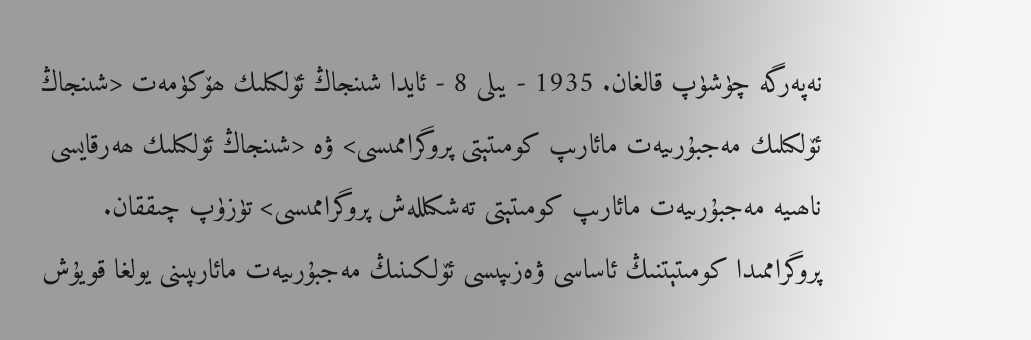نەپەرگە چۈشۈپ قالغان. 1935 - يىلى 8 - ئايدا شىنجاڭ ئۆلكىلىك ھۆكۈمەت <شىنجاڭ ئۆلكىلىك مەجبۇرىيەت مائارىپ كومىتېتى پروگراممىسى> ۋە <شىنجاڭ ئۆلكىلىك ھەرقايسى ناھىيە مەجبۇرىيەت مائارىپ كومىتېتى تەشكىللەش پروگراممىسى> تۈزۈپ چىققان. پروگراممىدا كومىتېتنىڭ ئاساسى ۋەزىپىسى ئۆلكىنىڭ مەجبۇرىيەت مائارىپىنى يولغا قويۇش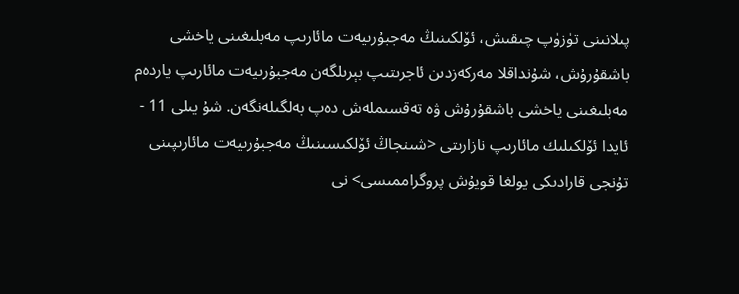پىلانىنى تۈزۈپ چىقىش، ئۆلكىنىڭ مەجبۇرىيەت مائارىپ مەبلىغىنى ياخشى باشقۇرۇش، شۇنداقلا مەركەزدىن ئاجرىتىپ بېرىلگەن مەجبۇرىيەت مائارىپ ياردەم مەبلىغىنى ياخشى باشقۇرۇش ۋە تەقسىملەش دەپ بەلگىلەنگەن. شۇ يىلى 11 - ئايدا ئۆلكىلىك مائارىپ نازارىتى <شىنجاڭ ئۆلكىسىنىڭ مەجبۇرىيەت مائارىپىنى تۇنجى قارادىكى يولغا قويۇش پروگراممىسى> نى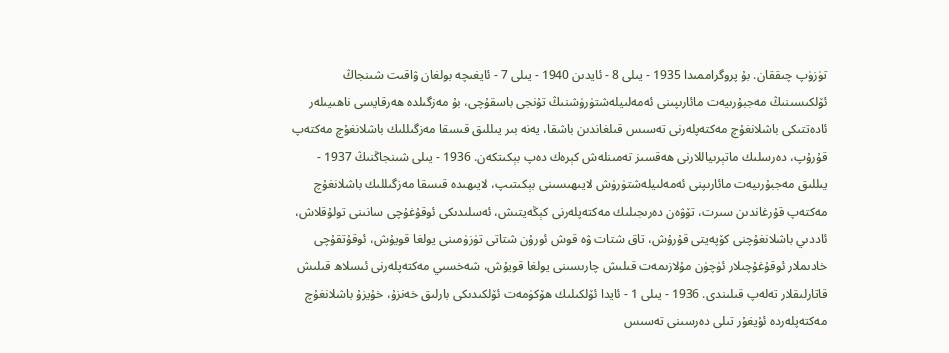تۈزۈپ چىققان. بۇ پروگراممىدا 1935 - يىلى 8 - ئايدىن 1940 - يىلى 7 - ئايغىچە بولغان ۋاقىت شىنجاڭ ئۆلكىسىنىڭ مەجبۇرىيەت مائارىپىنى ئەمەلىيلەشتۈرۈشنىڭ تۇنجى باسقۇچى، بۇ مەزگىلدە ھەرقايسى ناھىيىلەر ئادەتتىكى باشلانغۇچ مەكتەپلەرنى تەسىس قىلغاندىن باشقا، يەنە بىر يىللىق قىسقا مەزگىللىك باشلانغۇچ مەكتەپ قۇرۇپ، دەرسلىك ماتېرىياللارنى ھەقسىز تەمىنلەش كېرەك دەپ بېكىتكەن. 1936 - يىلى شىنجاڭنىڭ 1937 - يىللىق مەجبۇرىيەت مائارىپنى ئەمەلىيلەشتۈرۈش لايىھىسىنى بېكىتىپ، لايىھىدە قىسقا مەزگىللىك باشلانغۇچ مەكتەپ قۇرغاندىن سىرت، تۆۋەن دەرىجىلىك مەكتەپلەرنى كېڭەيتىش، ئەسلىدىكى ئوقۇغۇچى سانىنى تولۇقلاش، ئاددىي باشلانغۇچنى كۆپەيتى قۇرۇش، تاق شتات ۋە قوش ئورۇن شتاتى تۈزۈمىنى يولغا قويۇش، ئوقۇتقۇچى خادىملار ئوقۇغۇچىلار ئۈچۈن مۇلازىمەت قىلىش چارىسىنى يولغا قويۇش، شەخسىي مەكتەپلەرنى ئىسلاھ قىلىش قاتارلىقلار تەلەپ قىلىندى. 1936 - يىلى 1 - ئايدا ئۆلكىلىك ھۆكۈمەت ئۆلكىدىكى بارلىق خەنزۇ، خۇيزۇ باشلانغۇچ مەكتەپلەردە ئۇيغۇر تىلى دەرسىنى تەسىس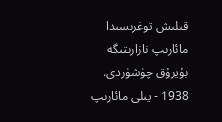قىلىش توغرىسىدا مائارىپ نازارىتىگە بۇيرۇق چۈشۈردى. 1938 - يىلى مائارىپ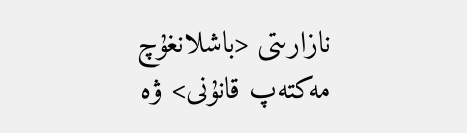نازارىتى <باشلانغۇچ مەكتەپ قانۇنى> ۋە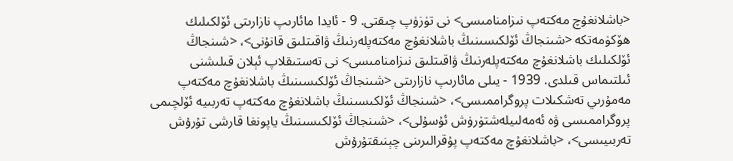<باشلانغۇچ مەكتەپ نىزامنامىسى> نى تۈزۈپ چىقتى. 9 - ئايدا مائارىپ نازارىتى ئۆلكىلىك ھۆكۈمەتكە <شىنجاڭ ئۆلكىسىنىڭ باشلانغۇچ مەكتەپلەرنىڭ ۋاقىتلىق قانۇنى>، <شىنجاڭ ئۆلكىلىك باشلانغۇچ مەكتەپلەرنىڭ ۋاقىتلىق نىزامنامىسى> نى تەستىقلاپ ئېلان قىلىشنى ئىلتىماس قىلدى. 1939 - يىلى مائارىپ نازارىتى <شىنجاڭ ئۆلكىسىنىڭ باشلانغۇچ مەكتەپ مەمۇرىي تەشكىلات پروگراممىسى>، <شىنجاڭ ئۆلكىسىنىڭ باشلانغۇچ مەكتەپ تەربىيە ئۆلچىمى پروگراممىسى ۋە ئەمەلىيلەشتۈرۈش ئۇسۇلى>، <شىنجاڭ ئۆلكىسىنىڭ ياپونغا قارشى تۇرۇش تەربىيىسى>، <باشلانغۇچ مەكتەپ پۇقرالىرىنى چېنىقتۇرۇش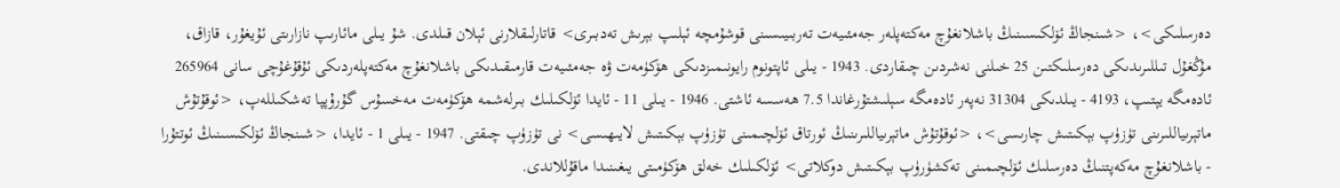دەرسلىكى>، <شىنجاڭ ئۆلكىسىنىڭ باشلانغۇچ مەكتەپلەر جەمئىيەت تەربىيىسىنى قوشۇمچە ئېلىپ بېرىش تەدبىرى> قاتارلىقلارنى ئېلان قىلدى. شۇ يىلى مائارىپ نازارىتى ئۇيغۇر، قازاق، مۇڭغۇل تىللىرىدىكى دەرسلىكتىن 25 خىلنى نەشردىن چىقاردى. 1943 - يىلى ئاپتونوم رايونىمىزدىكى ھۆكۈمەت ۋە جەمئىيەت قارمىقىدىكى باشلانغۇچ مەكتەپلەردىكى ئۇقۇغۇچى سانى 265964 ئادەمگە يېتىپ، 4193 - يىلدىكى 31304 نەپەر ئادەمگە سېلىشتۇرغاندا 7.5 ھەسسە ئاشتى. 1946 - يىلى 11 - ئايدا ئۆلكىلىك بىرلەشمە ھۆكۈمەت مەخسۇس گۇرۇپپا تەشكىللەپ، <ئوقۇتۇش ماتېرىياللىرىنى تۈزۈپ بېكىتىش چارىسى>، <ئوقۇتۇش ماتېرىياللىرىنىڭ ئورتاق ئۆلچىمىنى تۈزۈپ بېكىتىش لايىھىسى> نى تۈزۈپ چىقتى. 1947 - يىلى 1 - ئايدا، <شىنجاڭ ئۆلكىسىنىڭ ئوتتۇرا - باشلانغۇچ مەكەپتنىڭ دەرسلىك ئۆلچىمىنى تەكشۈرۈپ بېكىتىش دوكلاتى> ئۆلكىلىك خەلق ھۆكۈمىتى يىغىنىدا ماقۇللاندى.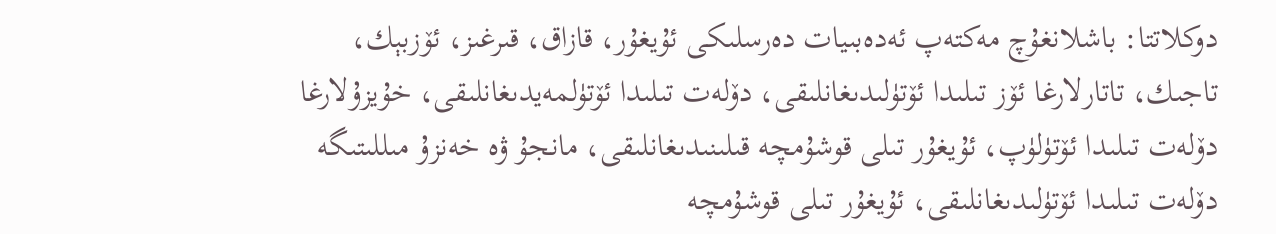دوكلاتتا: باشلانغۇچ مەكتەپ ئەدەبىيات دەرسلىكى ئۇيغۇر، قازاق، قىرغىز، ئۆزبېك، تاجىك، تاتارلارغا ئۆز تىلىدا ئۆتۈلىدىغانلىقى، دۆلەت تىلىدا ئۆتۈلمەيدىغانلىقى، خۇيزۇلارغا دۆلەت تىلىدا ئۆتۈلۈپ، ئۇيغۇر تىلى قوشۇمچە قىلىنىدىغانلىقى، مانجۇ ۋە خەنزۇ مىللىتىگە دۆلەت تىلىدا ئۆتۈلىدىغانلىقى، ئۇيغۇر تىلى قوشۇمچە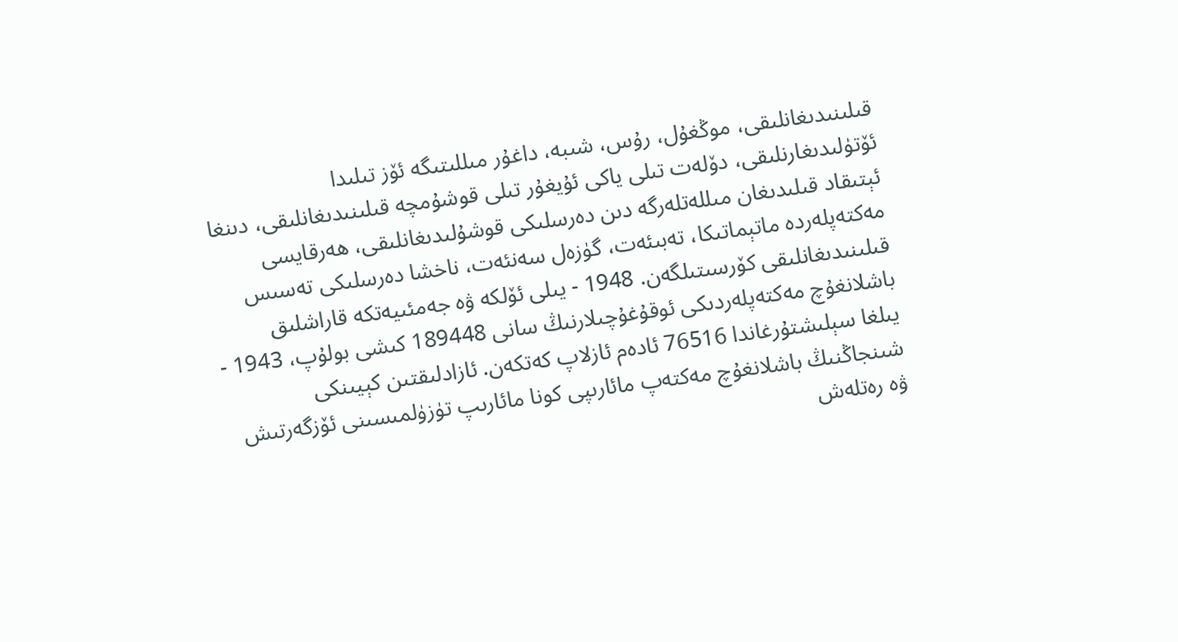قىلىنىدىغانلىقى، موڭغۇل، رۇس، شىبە، داغۇر مىللىتىگە ئۆز تىلىدا ئۆتۈلىدىغارنلىقى، دۆلەت تىلى ياكى ئۇيغۇر تىلى قوشۇمچە قىلىنىدىغانلىقى، دىنغا ئېتىقاد قىلىدىغان مىللەتلەرگە دىن دەرسلىكى قوشۇلىدىغانلىقى، ھەرقايسى مەكتەپلەردە ماتېماتىكا، تەبىئەت، گۈزەل سەنئەت، ناخشا دەرسلىكى تەسىس قىلىنىدىغانلىقى كۆرسىتىلگەن. 1948 - يىلى ئۆلكە ۋە جەمئىيەتكە قاراشلىق باشلانغۇچ مەكتەپلەردىكى ئوقۇغۇچىلارنىڭ سانى 189448 كىشى بولۇپ، 1943 - يىلغا سېلىشتۇرغاندا 76516 ئادەم ئازلاپ كەتكەن. ئازادلىقتىن كېيىنكى شىنجاڭنىڭ باشلانغۇچ مەكتەپ مائارىپى كونا مائارىپ تۈزۈلمىسىنى ئۆزگەرتىش ۋە رەتلەش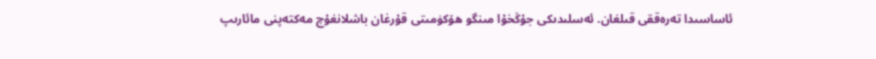ئاساسىدا تەرەققى قىلغان. ئەسلىدىكى جۇڭخۇا مىنگو ھۆكۈمىتى قۇرغان باشلانغۇچ مەكتەپنى مائارىپ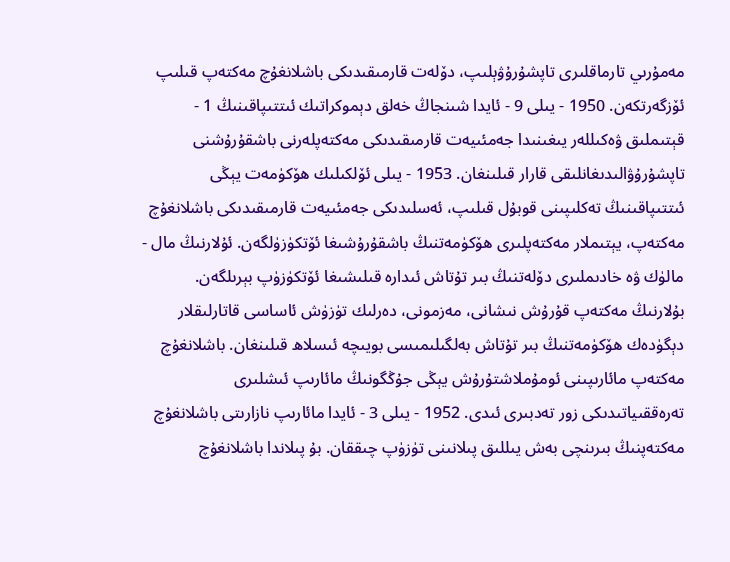مەمۇرىي تارماقلىرى تاپشۇرۇۋېلىپ، دۆلەت قارمىقىدىكى باشلانغۇچ مەكتەپ قىلىپ ئۆزگەرتكەن. 1950 - يىلى 9 - ئايدا شىنجاڭ خەلق دېموكراتىك ئىتتىپاقىنىڭ 1 - قېتىملىق ۋەكىللەر يىغىنىدا جەمئىيەت قارمىقىدىكى مەكتەپلەرنى باشقۇرۇشنى تاپشۇرۇۋالىدىغانلىقى قارار قىلىنغان. 1953 - يىلى ئۆلكىلىك ھۆكۈمەت يېڭى ئىتتىپاقىنىڭ تەكلىپىنى قوبۇل قىلىپ، ئەسلىدىكى جەمئىيەت قارمىقىدىكى باشلانغۇچ مەكتەپ، يېتىملار مەكتەپلىرى ھۆكۈمەتنىڭ باشقۇرۇشىغا ئۆتكۈزۈلگەن. ئۇلارنىڭ مال - مالۈك ۋە خادىملىرى دۆلەتنىڭ بىر تۇتاش ئىدارە قىلىشىغا ئۆتكۈزۈپ بېرىلگەن. بۇلارنىڭ مەكتەپ قۇرۇش نىشانى، مەزمونى، دەرلىك تۈزۈش ئاساسى قاتارلىقلار دېگۈدەك ھۆكۈمەتنىڭ بىر تۇتاش بەلگىلىمىسى بويىچە ئىسلاھ قىلىنغان. باشلانغۇچ مەكتەپ مائارىپىنى ئومۇملاشتۇرۇش يېڭى جۇڭگونىڭ مائارىپ ئىشلىرى تەرەققىياتىدىكى زور تەدبىرى ئىدى. 1952 - يىلى 3 - ئايدا مائارىپ نازارىتى باشلانغۇچ مەكتەپنىڭ بىرىنچى بەش يىللىق پىلانىنى تۈزۈپ چىققان. بۇ پىلاندا باشلانغۇچ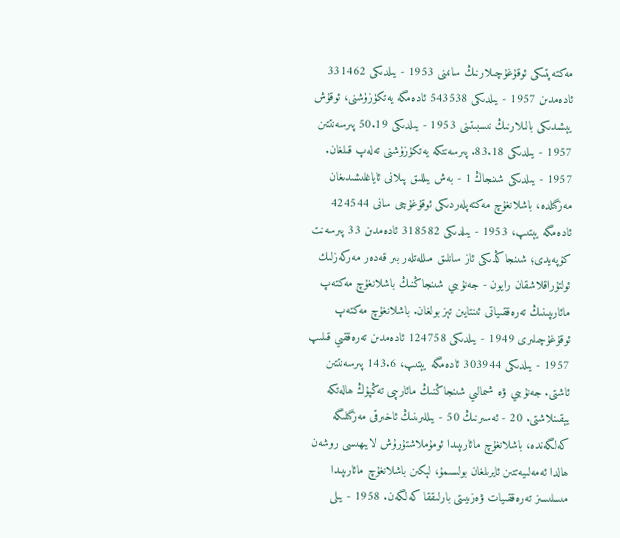مەكتەپتىكى ئوقۇغۇچىلارنىڭ سانىنى 1953 - يىلدىكى 331462 ئادەمدىن 1957 - يىلدىكى 543538 ئادەمگە يەتكۈزۈشنى، ئوقۇش يېشىدىكى بالىلارنىڭ نىسبىتىنى 1953 - يىلدىكى 50.19 پىرسەنتتىن 1957 - يىلدىكى 83.18. پىرسەنتكە يەتكۈزۈشنى تەلەپ قىلغان. 1957 - يىلدىكى شىنجاڭ 1 - بەش يىللىق پىلانى ئاياغلىشىدىغان مەزگىلدە، باشلانغۇچ مەكتەپلەردىكى ئوقۇغۇچى سانى 424544 ئادەمگە يېتىپ، 1953 - يىلدىكى 318582 ئادەمدىن 33 پىرسەنت كۆپەيدى؛ شىنجاڭدىكى ئاز سانلىق مىللەتلەر بىر قەدەر مەركەزلىك ئولتۇراقلاشقان رايون - جەنۇبىي شىنجاڭنىڭ باشلانغۇچ مەكتەپ مائارىپىنىڭ تەرەققىياتى ئىنتايىن تېز بولغان. باشلانغۇچ مەكتەپ ئوقۇغۇچىلىرى 1949 - يىلدىكى 124758 ئادەمدىن تەرەققىي قىلىپ 1957 - يىلدىكى 303944 ئادەمگە يېتىپ، 143.6 پىرسەنتتىن ئاشتى. جەنۇبىي ۋە شىمالىي شىنجاڭنىڭ مائارىپى تەڭپۇڭ ھالەتكە يېقىنلاشتى. 20 - ئەسىرنىڭ 50 - يىللىرىنىڭ ئاخىرقى مەزگىلىگە كەلگەندە، باشلانغۇچ مائارىپىدا ئومۇملاشتۇرۇش لايىھىسى روشەن ھالدا ئەمەلىيەتتىن ئايرىلغان بولسىمۇ، لېكىن باشلانغۇچ مائارىپىدا مىسلىسىز تەرەققىيات ۋەزىيىتى بارلىققا كەلگەن. 1958 - يىلى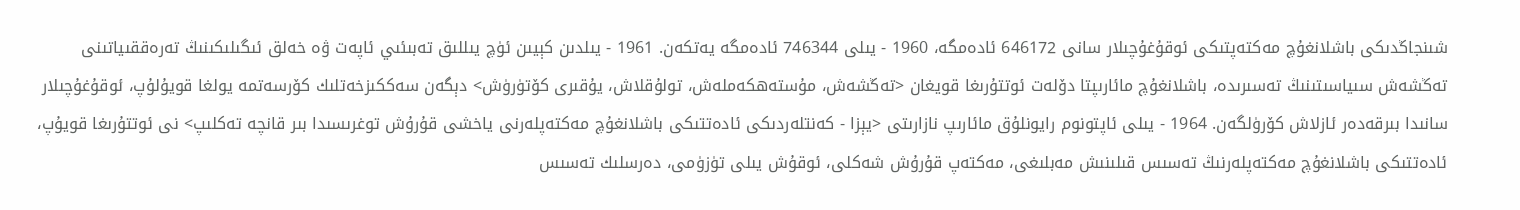شىنجاڭدىكى باشلانغۇچ مەكتەپتىكى ئوقۇغۇچىلار سانى 646172 ئادەمگە، 1960 - يىلى 746344 ئادەمگە يەتكەن. 1961 - يىلدىن كېيىن ئۈچ يىللىق تەبىئىي ئاپەت ۋە خەلق ئىگىلىكىنىڭ تەرەققىياتىنى تەڭشەش سىياسىتىنىڭ تەسىرىدە، باشلانغۇچ مائارىپتا دۆلەت ئوتتۇرىغا قويغان <تەڭشەش، مۇستەھكەملەش، تولۇقلاش، يۇقىرى كۆتۈرۈش> دېگەن سەككىزخەتلىك كۆرسەتمە يولغا قويۇلۇپ، ئوقۇغۇچىلار سانىدا بىرقەدەر ئازلاش كۆرۈلگەن. 1964 - يىلى ئاپتونوم رايونلۇق مائارىپ نازارىتى <يېزا - كەنتلەردىكى ئادەتتىكى باشلانغۇچ مەكتەپلەرنى ياخشى قۇرۇش توغرىسىدا بىر قانچە تەكلىپ> نى ئوتتۇرىغا قويۇپ، ئادەتتىكى باشلانغۇچ مەكتەپلەرنىڭ تەسىس قىلىنىش مەبلىغى، مەكتەپ قۇرۇش شەكلى، ئوقۇش يىلى تۈزۈمى، دەرسلىك تەسىس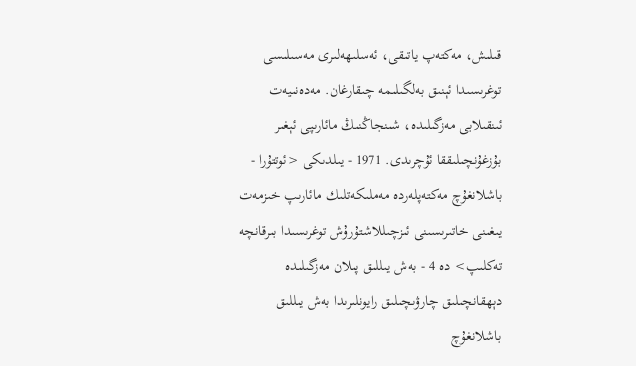قىلىش، مەكتەپ ياتىقى، ئەسلىھەلىرى مەسىلىسى توغرىسىدا ئېنىق بەلگىلىمە چىقارغان. مەدەنىيەت ئىنقىلابى مەزگىلىدە، شىنجاڭنىڭ مائارىپى ئېغىر بۇزغۇنچىلىققا ئۇچرىدى. 1971 - يىلدىكى <ئوتتۇرا - باشلانغۇچ مەكتەپلەردە مەملىكەتلىك مائارىپ خىزمەت يىغىنى خاتىرىسىنى ئىزچىللاشتۇرۇش توغرىسىدا بىرقانچە تەكلىپ> دە 4 - بەش يىللىق پىلان مەزگىلىدە دېھقانچىلىق چارۋىچىلىق رايونلىرىدا بەش يىللىق باشلانغۇچ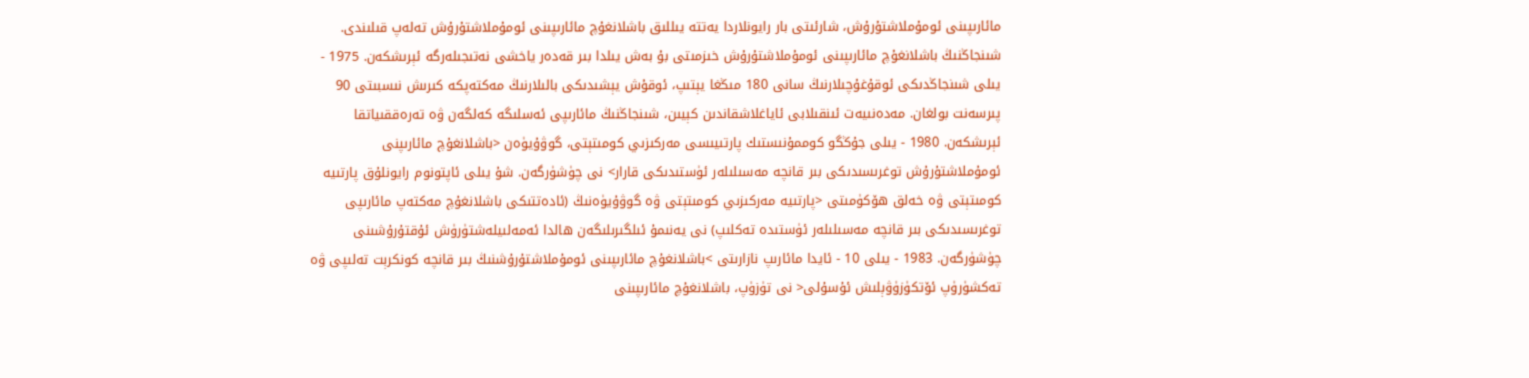مائارىپىنى ئومۇملاشتۇرۇش، شارئىتى بار رايونلاردا يەتتە يىللىق باشلانغۇچ مائارىپىنى ئومۇملاشتۇرۇش تەلەپ قىلىندى. شىنجاڭنىڭ باشلانغۇچ مائارىپىنى ئومۇملاشتۇرۇش خىزمىتى بۇ بەش يىلدا بىر قەدەر ياخشى نەتىجىلەرگە ئېرىشكەن. 1975 - يىلى شىنجاڭدىكى ئوقۇغۇچىلارنىڭ سانى 180 مىڭغا يېتىپ، ئوقۇش يېشىدىكى بالىلارنىڭ مەكتەپكە كىرىش نىسبىتى 90 پىرسەنت بولغان. مەدەنىيەت ئىنقىلابى ئاياغلاشقاندىن كېيىن، شىنجاڭنىڭ مائارىپى ئەسلىگە كەلگەن ۋە تەرەققىياتقا ئېرىشكەن. 1980 - يىلى جۇڭگو كوممۇنىستىك پارتىيىسى مەركىزىي كومىتېتى، گوۋۇيۈەن <باشلانغۇچ مائارىپنى ئومۇملاشتۇرۇش توغرىسىدىكى بىر قانچە مەسىلىلەر ئۈستىدىكى قارار> نى چۈشۈرگەن. شۇ يىلى ئاپتونوم رايونلۇق پارتىيە كومىتېتى ۋە خەلق ھۆكۈمىتى <پارتىيە مەركىزىي كومىتېتى ۋە گوۋۇيۈەنىڭ (ئادەتتىكى باشلانغۇچ مەكتەپ مائارىپى توغرىسىدىكى بىر قانچە مەسىلىلەر ئۈستىدە تەكلىپ) نى يەنىمۇ ئىلگىرىلىگەن ھالدا ئەمەلىيلەشتۈرۈش ئۇقتۇرۇشىنى چۈشۈرگەن. 1983 - يىلى 10 - ئايدا مائارىپ نازارىتى >باشلانغۇچ مائارىپىنى ئومۇملاشتۇرۇشنىڭ بىر قانچە كونكرېت تەلىپى ۋە تەكشۈرۈپ ئۆتكۈزۈۋېلىش ئۇسۇلى< نى تۈزۈپ، باشلانغۇچ مائارىپىنى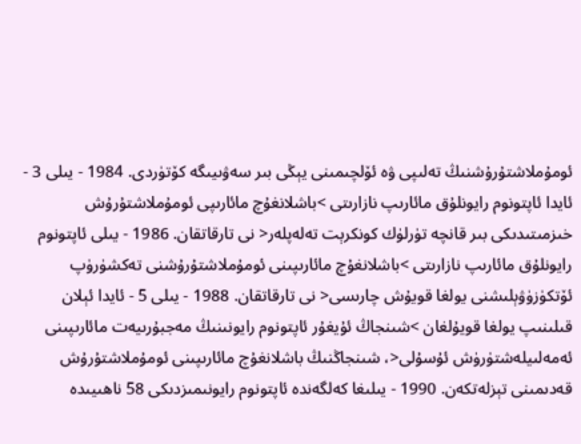ئومۇملاشتۇرۇشنىڭ تەلىپى ۋە ئۆلچىمىنى يېڭى بىر سەۋىيىگە كۆتۈردى. 1984 - يىلى 3 - ئايدا ئاپتونوم رايونلۇق مائارىپ نازارىتى >باشلانغۇچ مائارىپى ئومۇملاشتۇرۇش خىزمىتىدىكى بىر قانچە تۈرلۈك كونكرېت تەلەپلەر< نى تارقاتقان. 1986 - يىلى ئاپتونوم رايونلۇق مائارىپ نازارىتى >باشلانغۇچ مائارىپىنى ئومۇملاشتۇرۇشنى تەكشۈرۈپ ئۆتكۈزۈۋېلىشنى يولغا قويۇش چارىسى< نى تارقاتقان. 1988 - يىلى 5 - ئايدا ئېلان قىلىنىپ يولغا قويۇلغان >شىنجاڭ ئۇيغۇر ئاپتونوم رايونىنىڭ مەجبۇرىيەت مائارىپىنى ئەمەلىيلەشتۈرۈش ئۇسۇلى<، شىنجاڭنىڭ باشلانغۇچ مائارىپىنى ئومۇملاشتۇرۇش قەدىمىنى تېزلەتكەن. 1990 - يىلىغا كەلگەندە ئاپتونوم رايونىمىزدىكى 58 ناھىيىدە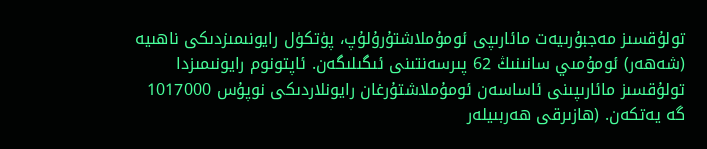تولۇقسىز مەجبۇرىيەت مائارىپى ئومۇملاشتۇرۇلۇپ، پۈتكۈل رايونىمىزدىكى ناھىيە (شەھەر) ئومۇمىي سانىنىڭ 62 پىرسەنتىنى ئىگىلىگەن. ئاپتونوم رايونىمىزدا تولۇقسىز مائارىپىنى ئاساسەن ئومۇملاشتۇرغان رايونلاردىكى نوپۇس 1017000 گە يەتكەن. (ھازىرقى ھەربىيلەر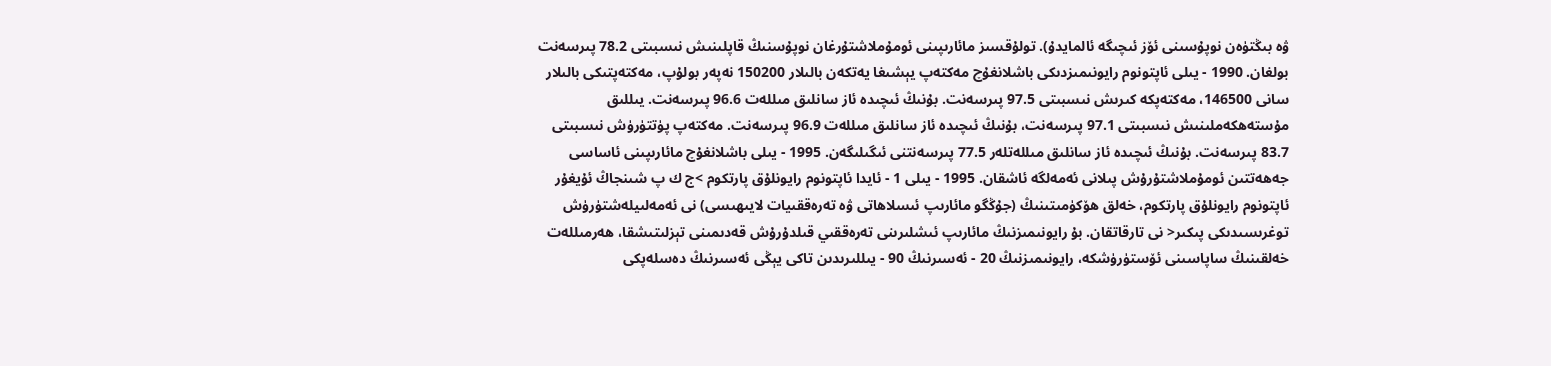ۋە بىڭتۈەن نوپۇسىنى ئۆز ئىچىگە ئالمايدۇ). تولۇقسىز مائارىپىنى ئومۇملاشتۇرغان نوپۇسنىڭ قاپلىنىش نىسبىتى 78.2 پىرسەنت بولغان. 1990 - يىلى ئاپتونوم رايونىمىزدىكى باشلانغۇچ مەكتەپ يېشىغا يەتكەن بالىلار 150200 نەپەر بولۇپ، مەكتەپتىكى بالىلار سانى 146500، مەكتەپكە كىرىش نىسبىتى 97.5 پىرسەنت. بۇنىڭ ئىچىدە ئاز سانلىق مىللەت 96.6 پىرسەنت. يىللىق مۇستەھكەملىنىش نىسبىتى 97.1 پىرسەنت، بۇنىڭ ئىچىدە ئاز سانلىق مىللەت 96.9 پىرسەنت. مەكتەپ پۈتتۈرۈش نىسبىتى 83.7 پىرسەنت. بۇنىڭ ئىچىدە ئاز سانلىق مىللەتلەر 77.5 پىرسەنتنى ئىگىلىگەن. 1995 - يىلى باشلانغۇچ مائارىپىنى ئاساسى جەھەتتىن ئومۇملاشتۇرۇش پىلانى ئەمەلگە ئاشقان. 1995 - يىلى 1 - ئايدا ئاپتونوم رايونلۇق پارتكوم >ج ك پ شىنجاڭ ئۇيغۇر ئاپتونوم رايونلۇق پارتكوم، خەلق ھۆكۈمىتىنىڭ (جۇڭگو مائارىپ ئىسلاھاتى ۋە تەرەققىيات لايىھىسى) نى ئەمەلىيلەشتۈرۈش توغرىسىدىكى پىكىر< نى تارقاتقان. بۇ رايونىمىزنىڭ مائارىپ ئىشلىرىنى تەرەققىي قىلدۇرۇش قەدىمىنى تېزلىتىشقا، ھەرمىللەت خەلقىنىڭ ساپاسىنى ئۆستۈرۈشكە، رايونىمىزنىڭ 20 - ئەسىرنىڭ 90 - يىللىرىدىن تاكى يېڭى ئەسىرنىڭ دەسلەپكى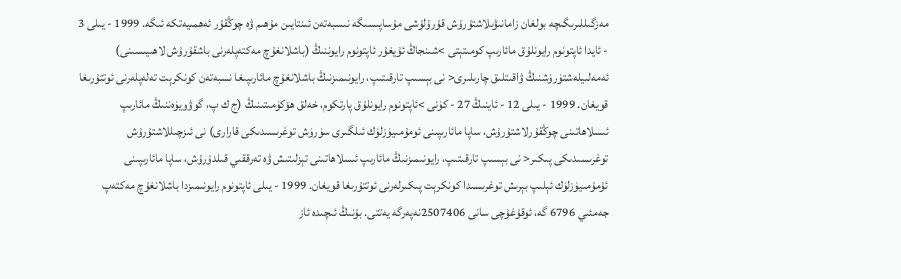مەزگىللىرىگىچە بولغان زامانىۋىلاشتۇرۇش قۇرۇلۇشى مۇساپىسىگە نىسبەتەن ئىنتايىن مۇھىم ۋە چوڭقۇر ئەھمىيەتكە ئىگە. 1999 - يىلى 3 - ئايدا ئاپتونوم رايونلۇق مائارىپ كومىتېتى >شىنجاڭ ئۇيغۇر ئاپتونوم رايوننىڭ (باشلانغۇچ مەكتەپلەرنى باشقۇرۇش لاھىيىسىنى) ئەمەلىيلەشتۈرۈشنىڭ ۋاقىتلىق چارىلىرى< نى بېسىپ تارقىتىپ، رايونىمىزنىڭ باشلانغۇچ مائارىپىغا نسبەتەن كونكرېت تەلەپلەرنى ئوتتۇرىغا قويغان. 1999 - يىلى 12 - ئاينىڭ 27 - كۈنى >ئاپتونوم رايونلۇق پارتكوم، خەلق ھۆكۈمىتىنىڭ (ج ك پ، گوۋويۈەننىڭ مائارىپ ئىسلاھاتىنى چوڭقۇرلاشتۇرۇش، ساپا مائارىپىنى ئومۇمىيۈزلۈك ئىلگىرى سۈرۈش توغرىسىدىكى قارارى) نى ئىزچىللاشتۇرۇش توغرىسىدىكى پىكىر< نى بېسىپ تارقىتىپ، رايونىمىزنىڭ مائارىپ ئىسلاھاتىنى تېزلىتىش ۋە تەرققىي قىلدۇرۇش، ساپا مائارىپىنى ئۇمۇمىيۈزلۈك ئېلىپ بېرىش توغرىسىدا كونكرېت پىكىرلەرنى ئوتتۇرىغا قويغان. 1999 - يىلى ئاپتونوم رايونىمىزدا باشلانغۇچ مەكتەپ جەمئىي 6796 گە، ئوقۇغۇچى سانى 2507406نەپەرگە يەتتى. بۇنىڭ ئىچىدە ئاز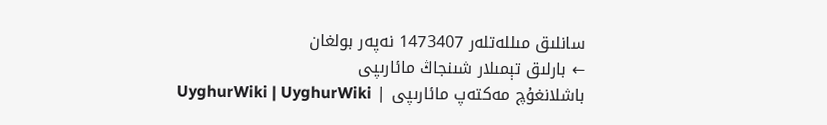سانلىق مىللەتلەر 1473407 نەپەر بولغان
← بارلىق تېمىلار شىنجاڭ مائارىپى
باشلانغۇچ مەكتەپ مائارىپى | UyghurWiki | UyghurWiki